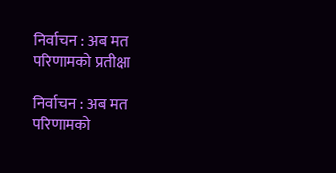निर्वाचन : अब मत परिणामको प्रतीक्षा

निर्वाचन : अब मत परिणामको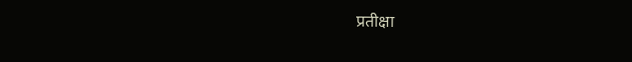प्रतीक्षा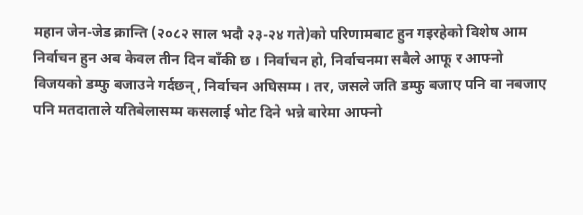महान जेन-जेड क्रान्ति (२०८२ साल भदौ २३-२४ गते)को परिणामबाट हुन गइरहेको विशेष आम निर्वाचन हुन अब केवल तीन दिन बाँकी छ । निर्वाचन हो, निर्वाचनमा सबैले आफू र आफ्नो विजयको डम्फु बजाउने गर्दछन्, निर्वाचन अघिसम्म । तर, जसले जति डम्फु बजाए पनि वा नबजाए पनि मतदाताले यतिबेलासम्म कसलाई भोट दिने भन्ने बारेमा आफ्नो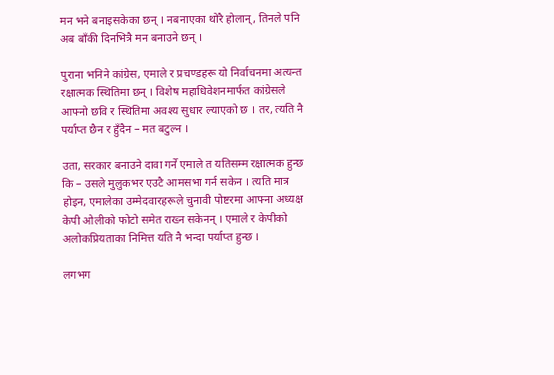मन भने बनाइसकेका छन् । नबनाएका थोरै होलान्, तिनले पनि अब बाँकी दिनभित्रै मन बनाउने छन् ।

पुराना भनिने कांग्रेस, एमाले र प्रचण्डहरू यो निर्वाचनमा अत्यन्त रक्षात्मक स्थितिमा छन् । विशेष महाधिवेशनमार्फत कांग्रेसले आफ्नो छवि र स्थितिमा अवश्य सुधार ल्याएको छ । तर, त्यति नै पर्याप्त छैन र हुँदैन – मत बटुल्न ।

उता, सरकार बनाउने दावा गर्ने एमाले त यतिसम्म रक्षात्मक हुन्छ कि – उसले मुलुकभर एउटै आमसभा गर्न सकेन । त्यति मात्र होइन, एमालेका उम्मेदवारहरूले चुनावी पोष्टरमा आफ्ना अध्यक्ष केपी ओलीको फोटो समेत राख्न सकेनन् । एमाले र केपीको अलोकप्रियताका निमित्त यति नै भन्दा पर्याप्त हुन्छ ।

लगभग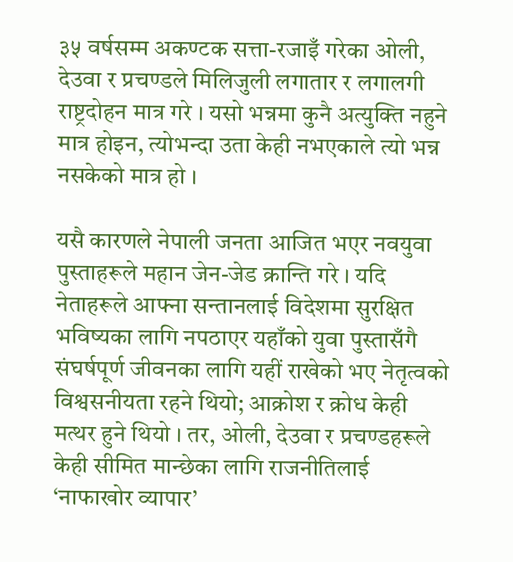३५ वर्षसम्म अकण्टक सत्ता-रजाइँ गरेका ओली, देउवा र प्रचण्डले मिलिजुली लगातार र लगालगी राष्ट्रदोहन मात्र गरे । यसो भन्नमा कुनै अत्युक्ति नहुने मात्र होइन, त्योभन्दा उता केही नभएकाले त्यो भन्न नसकेको मात्र हो ।

यसै कारणले नेपाली जनता आजित भएर नवयुवा पुस्ताहरूले महान जेन-जेड क्रान्ति गरे । यदि नेताहरूले आफ्ना सन्तानलाई विदेशमा सुरक्षित भविष्यका लागि नपठाएर यहाँको युवा पुस्तासँगै संघर्षपूर्ण जीवनका लागि यहीं राखेको भए नेतृत्वको विश्वसनीयता रहने थियो; आक्रोश र क्रोध केही मत्थर हुने थियो । तर, ओली, देउवा र प्रचण्डहरूले केही सीमित मान्छेका लागि राजनीतिलाई ‘नाफाखोर व्यापार’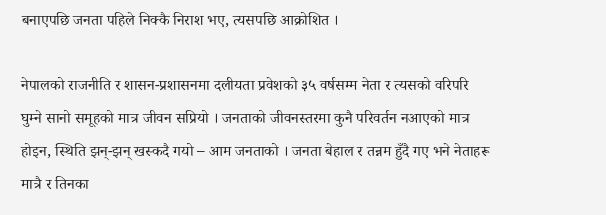बनाएपछि जनता पहिले निक्कै निराश भए, त्यसपछि आक्रोशित ।

नेपालको राजनीति र शासन-प्रशासनमा दलीयता प्रवेशको ३५ वर्षसम्म नेता र त्यसको वरिपरि घुम्ने सानो समूहको मात्र जीवन सप्रियो । जनताको जीवनस्तरमा कुनै परिवर्तन नआएको मात्र होइन, स्थिति झन्-झन् खस्कदै गयो – आम जनताको । जनता बेहाल र तन्नम हुँदै गए भने नेताहरू मात्रै र तिनका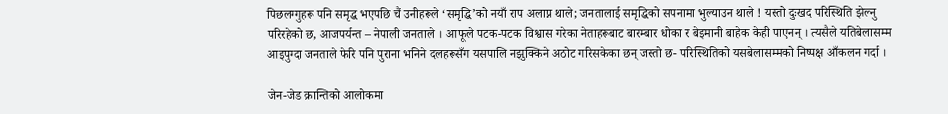पिछलग्गुहरू पनि समृद्ध भएपछि चैं उनीहरूले ‘समृद्धि’को नयाँ राप अलाप्न थाले; जनतालाई समृद्धिको सपनामा भुल्याउन थाले ! यस्तो दुःखद परिस्थिति झेल्नु परिरहेको छ, आजपर्यन्त – नेपाली जनताले । आफूले पटक-पटक विश्वास गरेका नेताहरूबाट बारम्बार धोका र बेइमानी बाहेक केही पाएनन् । त्यसैले यतिबेलासम्म आइपुग्दा जनताले फेरि पनि पुराना भनिने दलहरूसँग यसपालि नझुक्किने अठोट गरिसकेका छन् जस्तो छ- परिस्थितिको यसबेलासम्मको निष्पक्ष आँकलन गर्दा ।

जेन-जेड क्रान्तिको आलोकमा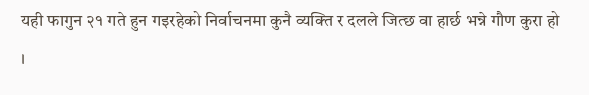यही फागुन २१ गते हुन गइरहेको निर्वाचनमा कुनै व्यक्ति र दलले जित्छ वा हार्छ भन्ने गौण कुरा हो ।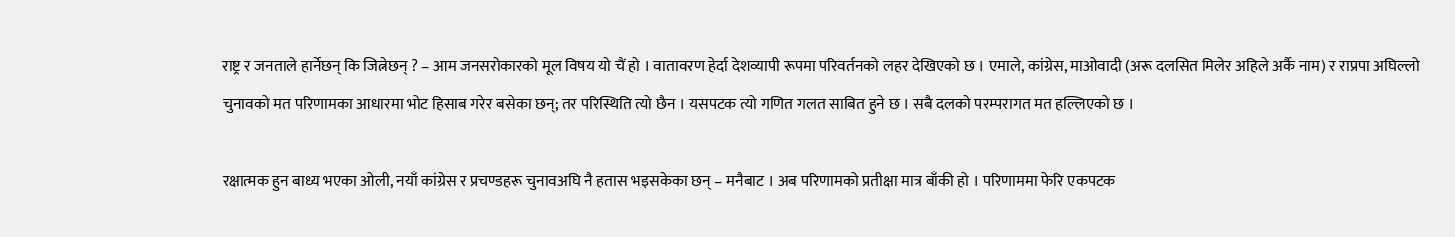राष्ट्र र जनताले हार्नेछन् कि जित्नेछन् ? – आम जनसरोकारको मूल विषय यो चैं हो । वातावरण हेर्दा देशव्यापी रूपमा परिवर्तनको लहर देखिएको छ । एमाले, कांग्रेस, माओवादी (अरू दलसित मिलेर अहिले अर्कै नाम) र राप्रपा अघिल्लो चुनावको मत परिणामका आधारमा भोट हिसाब गरेर बसेका छन्; तर परिस्थिति त्यो छैन । यसपटक त्यो गणित गलत साबित हुने छ । सबै दलको परम्परागत मत हल्लिएको छ ।

रक्षात्मक हुन बाध्य भएका ओली, नयाँ कांग्रेस र प्रचण्डहरू चुनावअघि नै हतास भइसकेका छन् – मनैबाट । अब परिणामको प्रतीक्षा मात्र बाँकी हो । परिणाममा फेरि एकपटक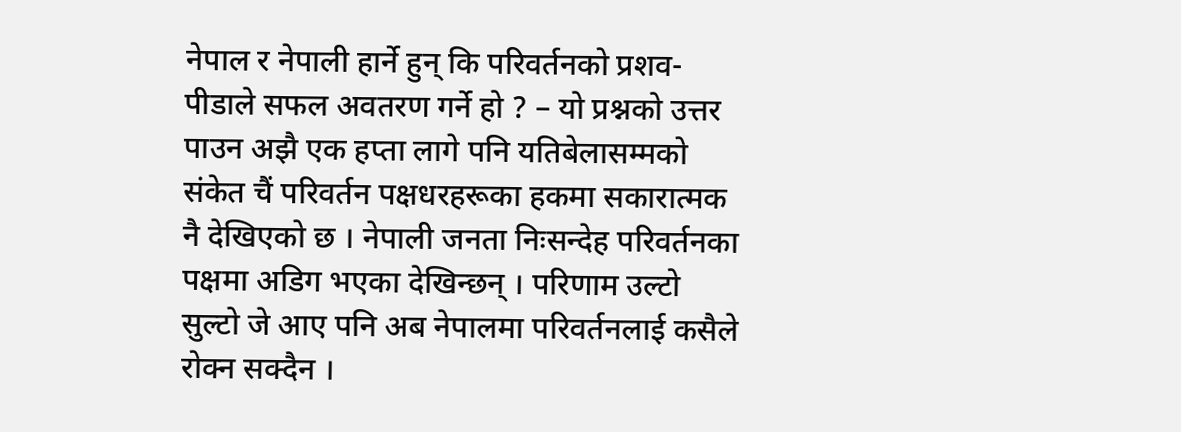नेपाल र नेपाली हार्ने हुन् कि परिवर्तनको प्रशव-पीडाले सफल अवतरण गर्ने हो ? – यो प्रश्नको उत्तर पाउन अझै एक हप्ता लागे पनि यतिबेलासम्मको संकेत चैं परिवर्तन पक्षधरहरूका हकमा सकारात्मक नै देखिएको छ । नेपाली जनता निःसन्देह परिवर्तनका पक्षमा अडिग भएका देखिन्छन् । परिणाम उल्टो सुल्टो जे आए पनि अब नेपालमा परिवर्तनलाई कसैले रोक्न सक्दैन ।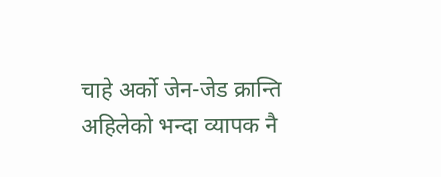चाहे अर्को जेन-जेड क्रान्ति अहिलेको भन्दा व्यापक नै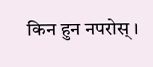किन हुन नपरोस् ।